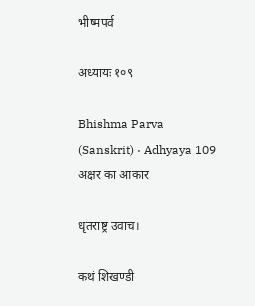भीष्मपर्व

अध्यायः १०९

Bhishma Parva (Sanskrit) · Adhyaya 109
अक्षर का आकार

धृतराष्ट्र उवाच।

कथं शिखण्डी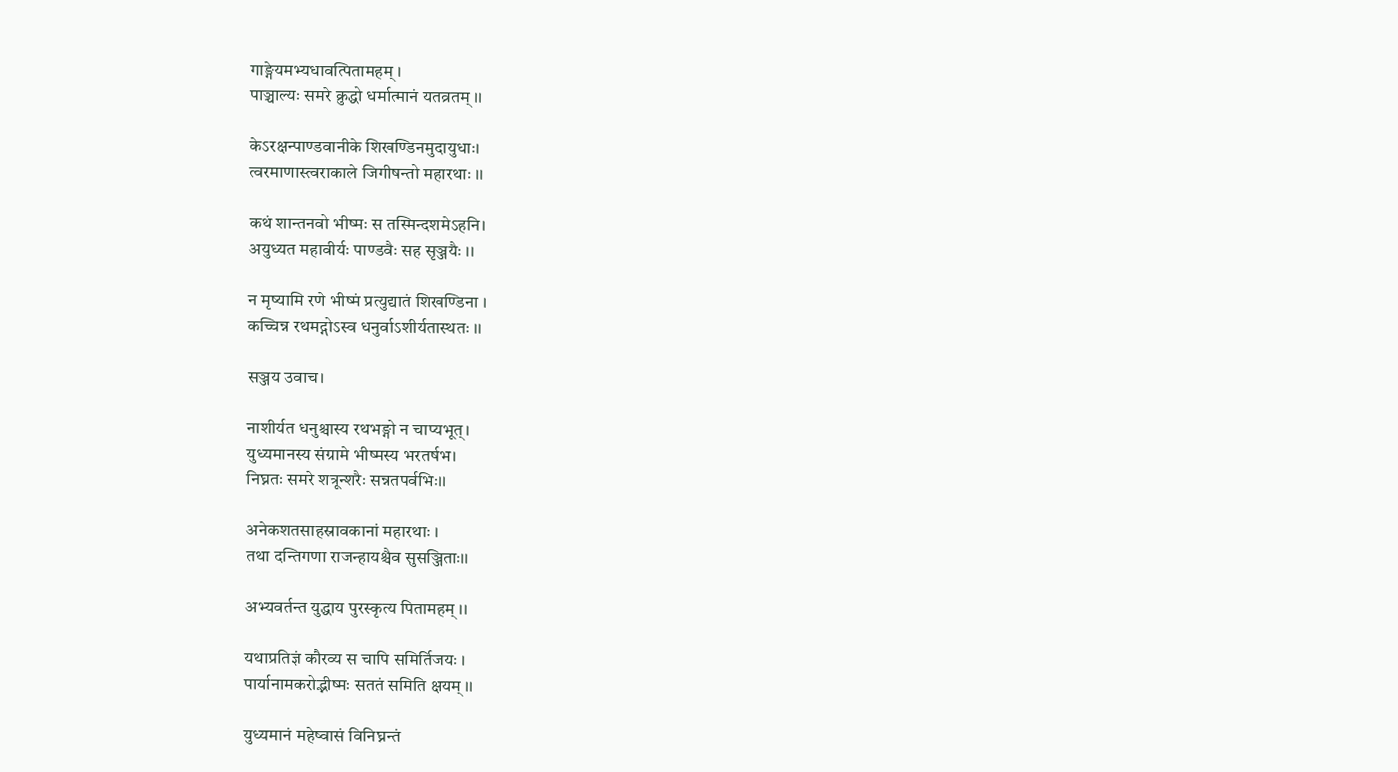गाङ्गेयमभ्यधावत्पितामहम् ।
पाञ्चाल्यः समरे क्रुद्धो धर्मात्मानं यतव्रतम् ।।

केऽरक्षन्पाण्डवानीके शिखण्डिनमुदायुधाः।
त्वरमाणास्त्वराकाले जिगीषन्तो महारथाः ।।

कथं शान्तनवो भीष्मः स तस्मिन्दशमेऽहनि।
अयुध्यत महावीर्यः पाण्डवैः सह सृञ्जयैः ।।

न मृष्यामि रणे भीष्मं प्रत्युद्यातं शिखण्डिना ।
कच्चिन्न रथमद्गोऽस्व धनुर्वाऽशीर्यतास्थतः ।।

सञ्जय उवाच।

नाशीर्यत धनुश्चास्य रथभङ्गो न चाप्यभूत्।
युध्यमानस्य संग्रामे भीष्मस्य भरतर्षभ।
निघ्नतः समरे शत्रून्शरैः सन्नतपर्वभिः।।

अनेकशतसाहस्रावकानां महारथाः ।
तथा दन्तिगणा राजन्हायश्चैव सुसञ्जिताः।।

अभ्यवर्तन्त युद्धाय पुरस्कृत्य पितामहम् ।।

यथाप्रतिज्ञं कौरव्य स चापि समिर्तिजयः ।
पार्यानामकरोद्भीष्मः सततं समिति क्षयम् ।।

युध्यमानं महेष्वासं विनिघ्नन्तं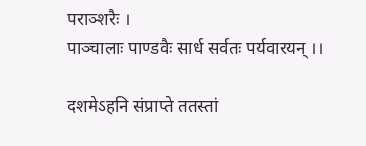पराञ्शरैः ।
पाञ्चालाः पाण्डवैः सार्ध सर्वतः पर्यवारयन् ।।

दशमेऽहनि संप्राप्ते ततस्तां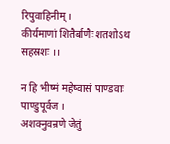रिपुवाहिनीम् ।
कीर्यमाणां शितैर्बाणैः शतशोऽथ सहस्रशः ।।

न हि भीष्मं महेष्वासं पाण्डवाः पाण्डुपूर्वज ।
अशक्नुवन्रणे जेतुं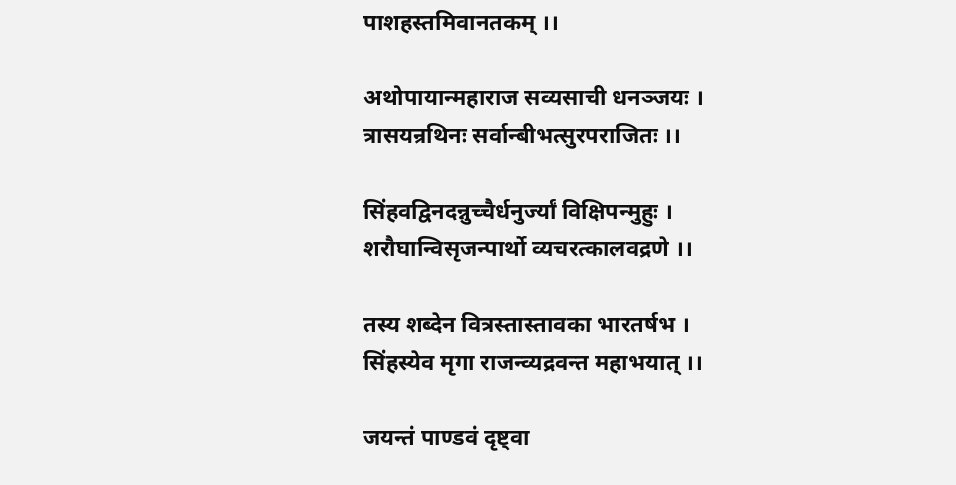पाशहस्तमिवानतकम् ।।

अथोपायान्महाराज सव्यसाची धनञ्जयः ।
त्रासयन्रथिनः सर्वान्बीभत्सुरपराजितः ।।

सिंहवद्विनदन्नुच्चैर्धनुर्ज्यां विक्षिपन्मुहुः ।
शरौघान्विसृजन्पार्थो व्यचरत्कालवद्रणे ।।

तस्य शब्देन वित्रस्तास्तावका भारतर्षभ ।
सिंहस्येव मृगा राजन्व्यद्रवन्त महाभयात् ।।

जयन्तं पाण्डवं दृष्ट्वा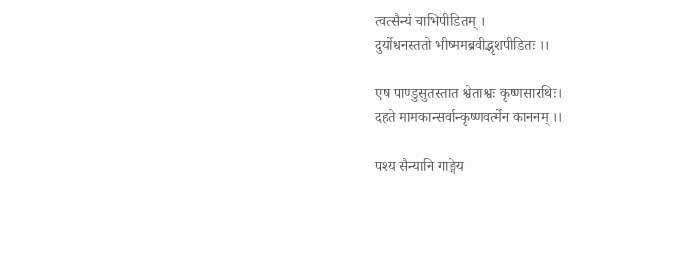त्वत्सैन्यं चाभिपीडितम् ।
दुर्योधनस्ततो भीष्ममब्रवीद्भृशपीडितः ।।

एष पाण्डुसुतस्तात श्वेताश्वः कृष्णसारथिः।
दहते मामकान्सर्वान्कृष्णवर्त्मेन काननम् ।।

पश्य सैन्यानि गाङ्गेय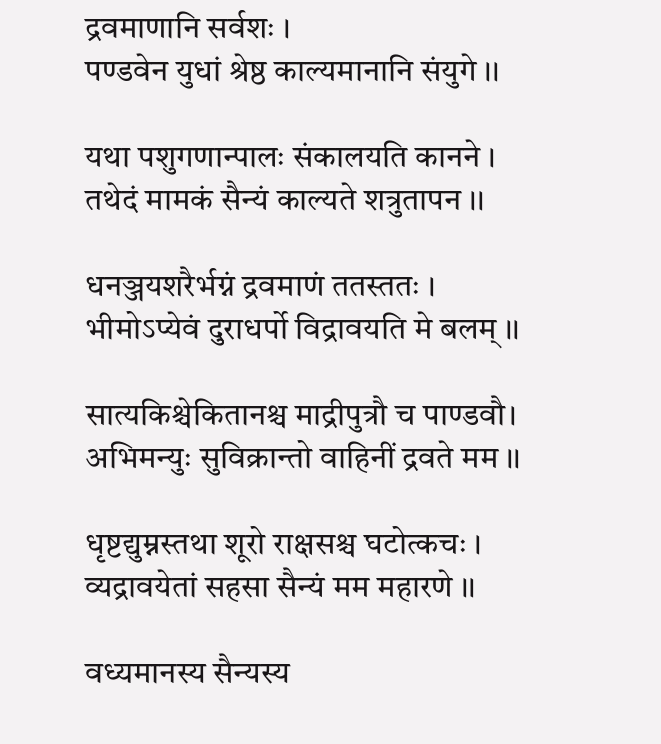द्रवमाणानि सर्वशः ।
पण्डवेन युधां श्रेष्ठ काल्यमानानि संयुगे ।।

यथा पशुगणान्पालः संकालयति कानने ।
तथेदं मामकं सैन्यं काल्यते शत्रुतापन ।।

धनञ्जयशरैर्भग्नं द्रवमाणं ततस्ततः ।
भीमोऽप्येवं दुराधर्पो विद्रावयति मे बलम् ।।

सात्यकिश्चेकितानश्च माद्रीपुत्रौ च पाण्डवौ।
अभिमन्युः सुविक्रान्तो वाहिनीं द्रवते मम ।।

धृष्टद्युम्नस्तथा शूरो राक्षसश्च घटोत्कचः ।
व्यद्रावयेतां सहसा सैन्यं मम महारणे ।।

वध्यमानस्य सैन्यस्य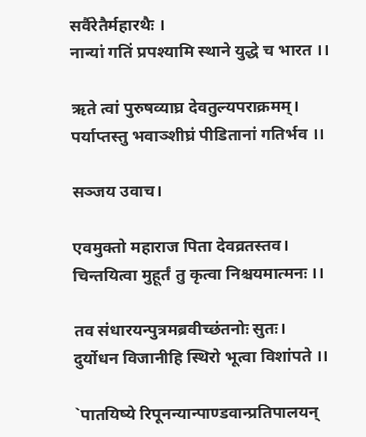सर्वैरेतैर्महारथैः ।
नान्यां गतिं प्रपश्यामि स्थाने युद्धे च भारत ।।

ऋते त्वां पुरुषव्याघ्र देवतुल्यपराक्रमम्।
पर्याप्तस्तु भवाञ्शीघ्रं पीडितानां गतिर्भव ।।

सञ्जय उवाच।

एवमुक्तो महाराज पिता देवव्रतस्तव।
चिन्तयित्वा मुहूर्तं तु कृत्वा निश्चयमात्मनः ।।

तव संधारयन्पुत्रमब्रवीच्छंतनोः सुतः।
दुर्योधन विजानीहि स्थिरो भूत्वा विशांपते ।।

`पातयिष्ये रिपूनन्यान्पाण्डवान्प्रतिपालयन्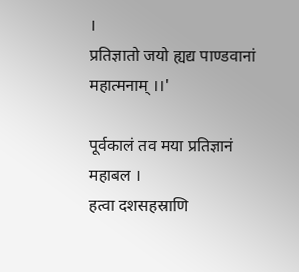।
प्रतिज्ञातो जयो ह्यद्य पाण्डवानां महात्मनाम् ।।'

पूर्वकालं तव मया प्रतिज्ञानं महाबल ।
हत्वा दशसहस्राणि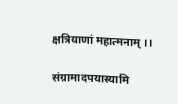क्षत्रियाणां महात्मनाम् ।।

संग्रामादपयास्यामि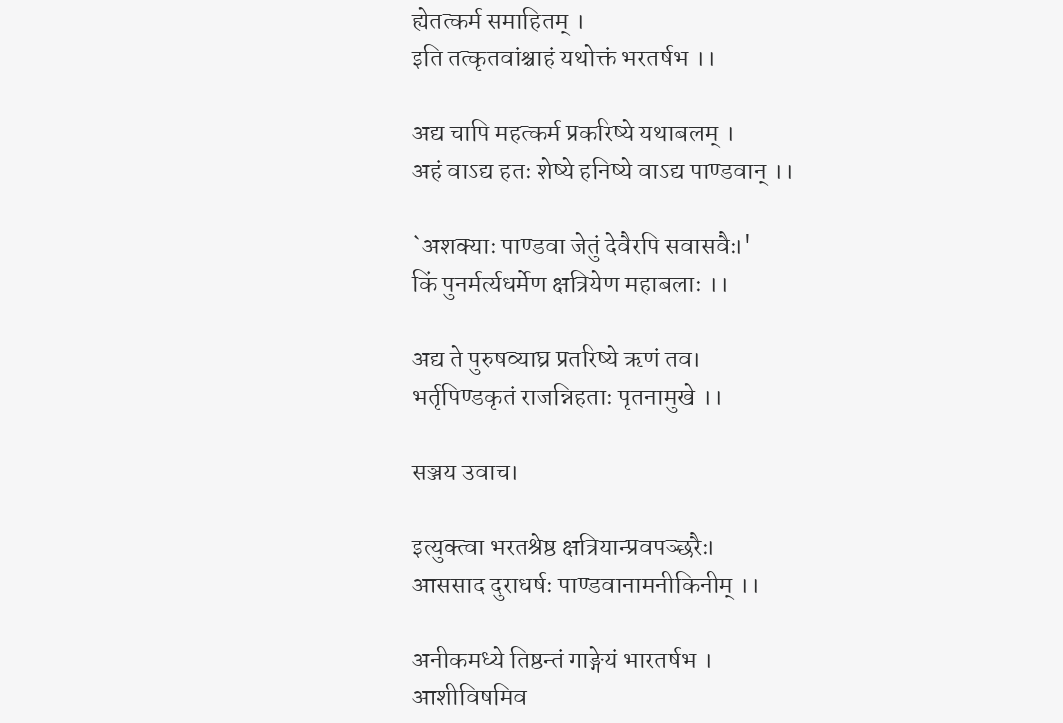ह्येतत्कर्म समाहितम् ।
इति तत्कृतवांश्चाहं यथोक्तं भरतर्षभ ।।

अद्य चापि महत्कर्म प्रकरिष्ये यथाबलम् ।
अहं वाऽद्य हतः शेष्ये हनिष्ये वाऽद्य पाण्डवान् ।।

`अशक्याः पाण्डवा जेतुं देवैरपि सवासवैः।'
किं पुनर्मर्त्यधर्मेण क्षत्रियेण महाबलाः ।।

अद्य ते पुरुषव्याघ्र प्रतरिष्ये ऋणं तव।
भर्तृपिण्डकृतं राजन्निहताः पृतनामुखे ।।

सञ्जय उवाच।

इत्युक्त्वा भरतश्रेष्ठ क्षत्रियान्प्रवपञ्छरैः।
आससाद दुराधर्षः पाण्डवानामनीकिनीम् ।।

अनीकमध्ये तिष्ठन्तं गाङ्गेयं भारतर्षभ ।
आशीविषमिव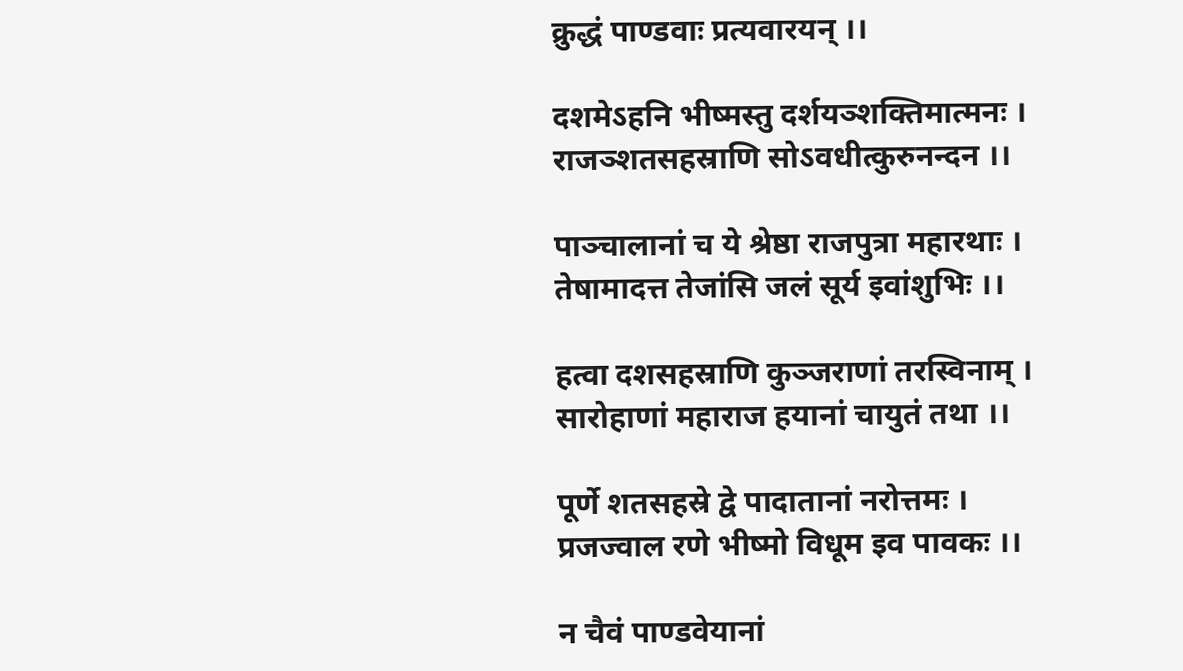क्रुद्धं पाण्डवाः प्रत्यवारयन् ।।

दशमेऽहनि भीष्मस्तु दर्शयञ्शक्तिमात्मनः ।
राजञ्शतसहस्राणि सोऽवधीत्कुरुनन्दन ।।

पाञ्चालानां च ये श्रेष्ठा राजपुत्रा महारथाः ।
तेषामादत्त तेजांसि जलं सूर्य इवांशुभिः ।।

हत्वा दशसहस्राणि कुञ्जराणां तरस्विनाम् ।
सारोहाणां महाराज हयानां चायुतं तथा ।।

पूर्णे शतसहस्रे द्वे पादातानां नरोत्तमः ।
प्रजज्वाल रणे भीष्मो विधूम इव पावकः ।।

न चैवं पाण्डवेयानां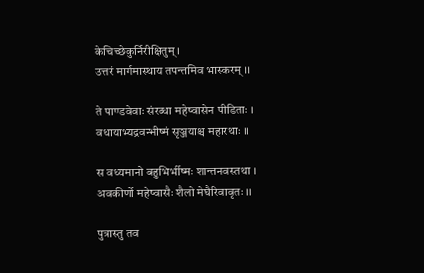केचिच्छेकुर्निरीक्षितुम् ।
उत्तरं मार्गमास्थाय तपन्तमिव भास्करम् ।।

ते पाण्डवेवाः संरब्धा महेष्वासेन पीडिताः ।
वधायाभ्यद्रवन्भीष्मं सृञ्जयाश्च महारथाः ।।

स वध्यमानो बहुभिर्भीष्मः शान्तनवस्तथा ।
अवकीर्णो महेष्वासैः शैलो मेघैरिवावृतः ।।

पुत्रास्तु तव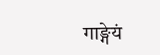गाङ्गेयं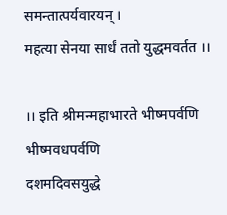समन्तात्पर्यवारयन् ।
महत्या सेनया सार्धं ततो युद्धमवर्तत ।।

।। इति श्रीमन्महाभारते भीष्मपर्वणि भीष्मवधपर्वणि
दशमदिवसयुद्धे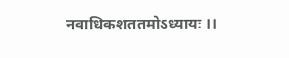नवाधिकशततमोऽध्यायः ।।